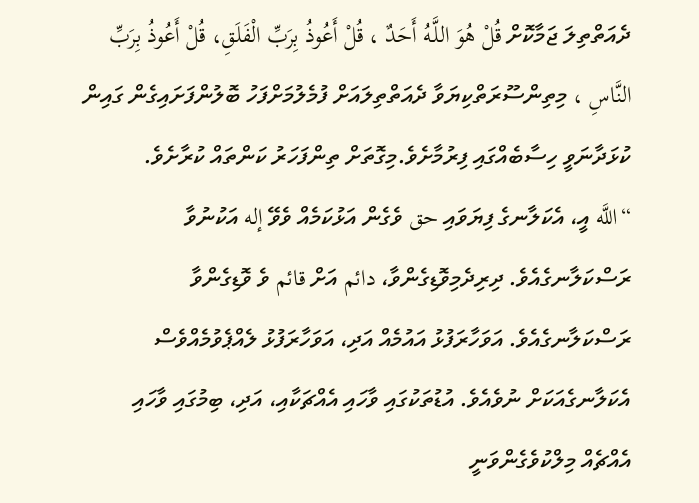ދެއަތްތިލަ ޖަމާކޮށް قُلْ هُوَ اللَّـهُ أَحَدٌ ، قُلْ أَعُوذُ بِرَبِّ الْفَلَقِ، قُلْ أَعُوذُ بِرَبِّ النَّاسِ ، މިތިންސޫރަތްކިޔަވާ ދެއަތްތިލައަށް ފުމެލުމަށްފަހު ބޮލުންފަށައިގެން ގައިން ކުޅަދާނަވީ ހިސާބެއްގައި ފިރުމާށެވެ.މިގޮތަށް ތިންފަހަރު ކަންތައް ކުރާށެވެ.
“اللَّه އީ، އެކަލާނގެ ފިޔަވައި حق ވެގެން އަޅުކަމެއް ވެވޭ إله އަކުނުވާ ރަސްކަލާނގެއެވެ. ދިރިދެމިވޮޑިގެންވާ، دائم އަށް قائم ވެ ވޮޑިގެންވާ ރަސްކަލާނގެއެވެ. އަވަހާރަފުޅު އައުމެއް އަދި، އަވަހާރަފުޅު ލެއްޕެވުމެއްވެސް އެކަލާނގެއަކަށް ނުވެއެވެ. އުޑުތަކުގައި ވާހައި އެއްޗަކާއި، އަދި، ބިމުގައި ވާހައި އެއްޗެއް މިލްކުވެގެންވަނީ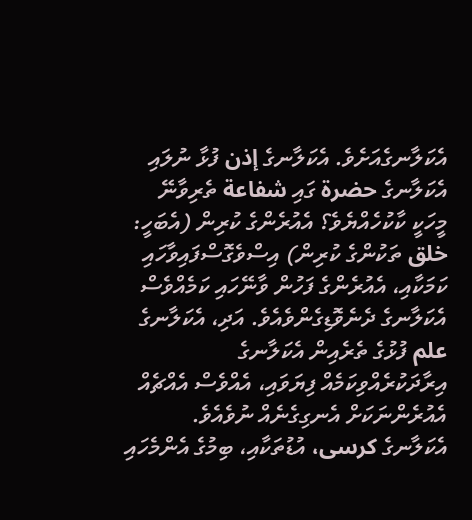އެކަލާނގެއަށެވެ. އެކަލާނގެ إذن ފުޅާ ނުލައި އެކަލާނގެ حضرة ގައި شفاعة ތެރިވާނޭ މީހަކީ ކާކުހެއްޔެވެ؟ އެއުރެންގެ ކުރިން (އެބަހީ: خلق ތަކުންގެ ކުރިން) އިސްވެގޮސްފައިވާހައި ކަމަކާއި، އެއުރެންގެ ފަހުން ވާނޭހައި ކަމެއްވެސް އެކަލާނގެ ދެނެވޮޑިގެންވެއެވެ. އަދި، އެކަލާނގެ علم ފުޅުގެ ތެރެއިން އެކަލާނގެ އިރާދަކުރެއްވިކަމެއް ފިޔަވައި، އެއްވެސް އެއްޗެއް އެއުރެންނަކަށް އެނގިގެނެއް ނުވެއެވެ. އެކަލާނގެ كرسى، އުޑުތަކާއި، ބިމުގެ އެންމެހައި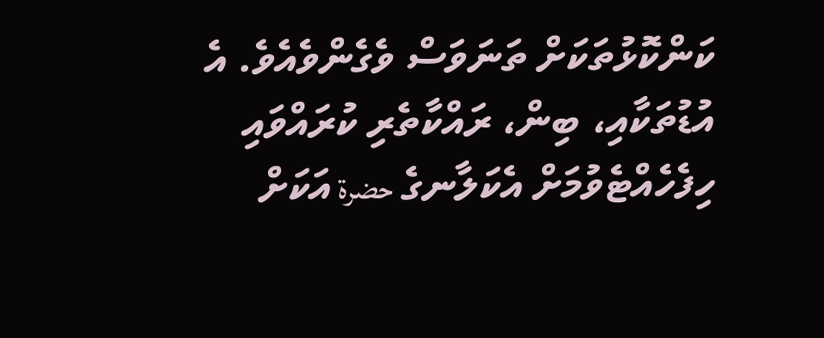ކަންކޮޅުތަކަށް ތަނަވަސް ވެގެންވެއެވެ. އެ އުޑުތަކާއި، ބިން، ރައްކާތެރި ކުރައްވައި ހިފެހެއްޓެވުމަށް އެކަލާނގެ حضرة އަކަށް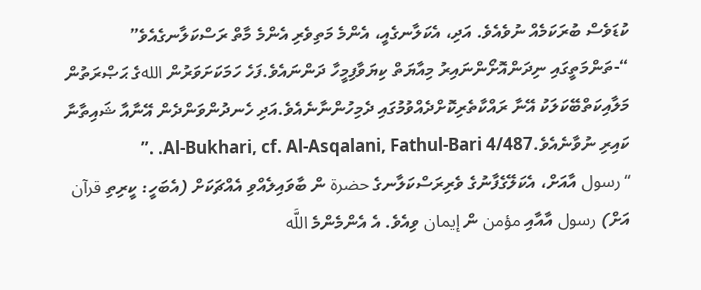ކުޑަވެސް ބުރަކަމެއް ނުވެއެވެ. އަދި، އެކަލާނގެއީ، އެންމެ މަތިވެރި އެންމެ މާތް ރަސްކަލާނގެއެވެ”
“-ތަންމަތީގައި ނިދަންއޮށޯންނައިރު މިއާޔަތް ކިޔަވާފިމީހާ ދަންނައެވެ.ފަހެ ހަމަކަށަވަރުން اللهގެ ޙަޞްރަތުން މަލާއިކަތްބޭކަލަކު އޭނާ ރައްކާތެރިކޮށްދެއްވުމުގައި ދެމިހުންނާނެއެވެ.އަދި ހެނދުންވަންދެން އޭނާއާ ޝައިތާނާ ކައިރި ނުވާނެއެވެ.Al-Bukhari, cf. Al-Asqalani, Fathul-Bari 4/487. .”
“رسول އާއަށް، އެކަލޭގެފާނުގެ ވެރިރަސްކަލާނގެ حضرة ން ބާވައިލެއްވި އެއްޗަކަށް (އެބަހީ: ކީރިތި قرآن އަށް) رسول އާއާއި مؤمن ން إيمان ވިއެވެ. އެ އެންމެންމެ اللَّه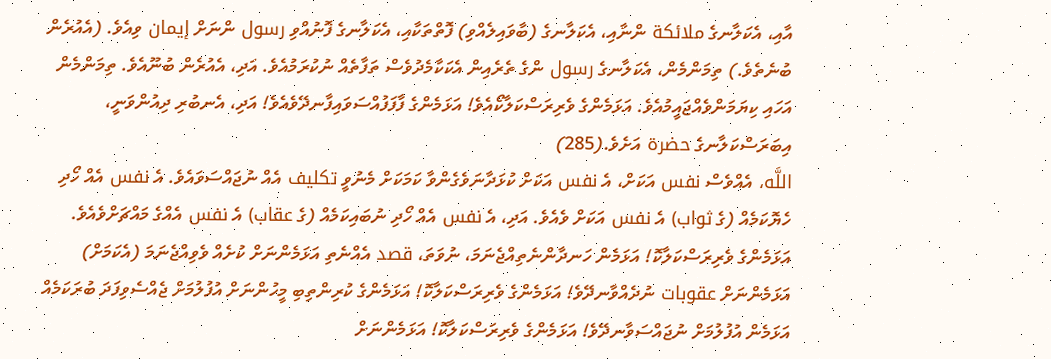އާއި، އެކަލާނގެ ملائكة ންނާއި، އެކަލާނގެ (ބާވައިލެއްވި) ފޮތްތަކާއި، އެކަލާނގެ ފޮނުއްވި رسول ންނަށް إيمان ވިއެވެ. (އެއުރެން ބުނެތެވެ.) ތިމަންމެން، އެކަލާނގެ رسول ންގެ ތެރެއިން އެކަކާމެދުވެސް ތަފާތެއް ނުކުރަމުއެވެ. އަދި، އެއުރެން ބުނޫއެވެ. ތިމަންމެން އަހައި ކިޔަމަންވެއްޖައީމުއެވެ. އަޅަމެންގެ ވެރިރަސްކަލާކޯއެވެ! އަޅަމެންގެ ފާފަފުއްސަވައިފާނދޭވެއެވެ! އަދި، އެނބުރި ދިއުންވަނީ، އިބަރަސްކަލާނގެ حضرة އަށެވެ.(285)
اللَّه، އެއްވެސް نفس އަކަށް، އެ نفس އަކަށް ކުޅަދާނަވެގެންވާ ކަމަކަށް މެނުވީ تكليف އެއް ނުޖައްސަވައެވެ. އެ نفس އެއް ހޯދި ހެޔޮކަމެއް (ގެ ثواب) އެ نفس އަކަށް ވެއެވެ. އަދި، އެ نفس އެއް ހޯދި ނުބައިކަމެއް (ގެ عقاب) އެ نفس އެއްގެ މައްޗަށްވެއެވެ. އަޅަމެންގެ ވެރިރަސްކަލާކޮ! އަޅަމެން ހަނދާންނެތިއްޖެނަމަ، ނުވަތަ، قصد އެއްނެތި އަޅަމެންނަށް ކުށެއް ވެވިއްޖެނަމަ (އެކަމަށް) އަޅަމެންނަށް عقوبات ނުދެއްވާނދޭވެ! އަޅަމެންގެ ވެރިރަސްކަލާކޮ! އަޅަމެންގެ ކުރިންތިބި މީހުންނަށް އުފުލުމަށް ޖެއްސެވިފަދަ ބުރަކަމެއް އަޅަމެން އުފުލުމަށް ނުޖައްސަވާނދޭވެ! އަޅަމެންގެ ވެރިރަސްކަލާކޮ! އަޅަމެންނަށް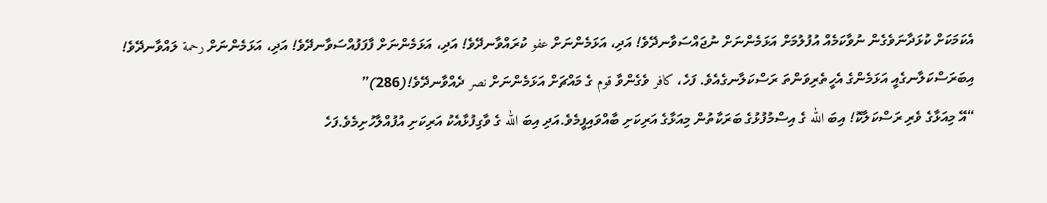އެކަމަކަށް ކުޅަދާނަވެގެން ނުވާކަމެއް އުފުލުމަށް އަޅަމެންނަށް ނުޖައްސަވާނދޭވެ! އަދި، އަޅަމެންނަށް عفو ކުރައްވާނދޭވެ! އަދި، އަޅަމެންނަށް ފާފަފުއްސަވާނދޭވެ! އަދި، އަޅަމެންނަށް رحمة ލައްވާނދޭވެ! އިބަރަސްކަލާނގެއީ އަޅަމެންގެ އެހީތެރިވަންތަ ރަސްކަލާނގެއެވެ. ފަހެ، كافر ވެގެންވާ قوم ގެ މައްޗަށް އަޅަމެންނަށް نصر ދެއްވާނދޭވެ!(286)”
“އޭ މިއަޅާގެ ވެރި ރަސްކަލާކޮ! އިބަ الله ގެ އިސްމުފުޅުގެ ބަރަކާތުން މިއަޅާގެ އަރިކަށި ބާއްވައިފީމެވެ.އަދި އިބަ الله ގެ ވާގިފުޅާއެކު އަރިކަށި އުފުއްލާހުށިމެވެ.ފަހެ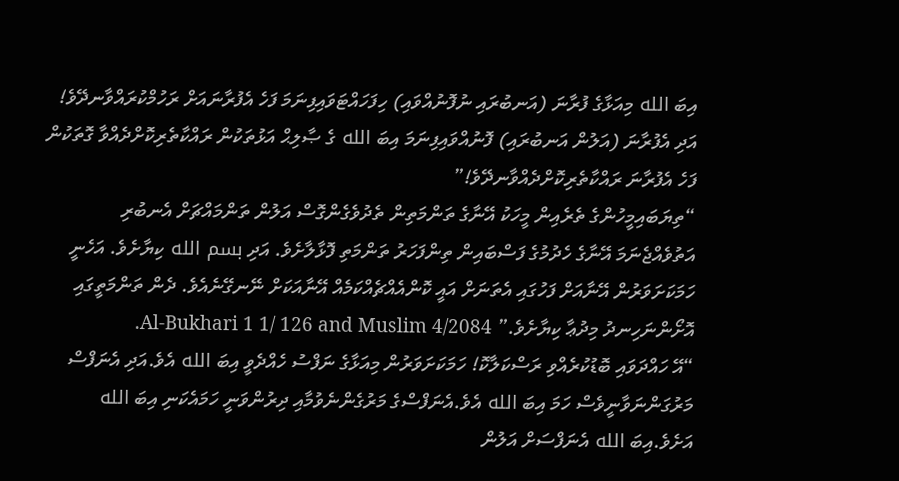އިބަ الله މިއަޅާގެ ފުރާނަ (އަނބުރައި ނުފޮނުއްވައި) ހިފަހައްޓަވައިފިނަމަ ފަހެ އެފުރާނައަށް ރަހުމްކުރައްވާނދޭވެ! އަދި އެފުރާނަ (އަލުން އަނބުރައި) ފޮނުއްވައިފިނަމަ އިބަ الله ގެ ޞާލިޙް އަޅުތަކުން ރައްކާތެރިކޮށްދެއްވާ ގޮތަކުން ފަހެ އެފުރާނަ ރައްކާތެރިކޮށްދެއްވާނދޭވެ!”
“ތިޔަބައިމީހުންގެ ތެރެއިން މީހަކު އޭނާގެ ތަންމަތިން ތެދުވެގެންގޮސް އަލުން ތަންމައްޗަށް އެނބުރި އަތުވެއްޖެނަމަ އޭނާގެ ހެދުމުގެ ފަސްބައިން ތިންފަހަރު ތަންމަތި ފޮޅާލާށެވެ. އަދި بسم الله ކިޔާށެވެ. އަހެނީ ހަމަކަށަވަރުން އޭނާއަށް ފަހުގައި އެތަނަށް އައީ ކޮންއެއްޗެއްކަމެއް އޭނާއަކަށް ނޭނގޭނެއެވެ. ދެން ތަންމަތީގައި އޮށޯންނަހިނދު މިދުޢާ ކިޔާށެވެ.” Al-Bukhari 1 1/ 126 and Muslim 4/2084.
“އޭ ހައްދަވައި ބޮޑުކުރެއްވި ރަސްކަލާކޮ! ހަމަކަށަވަރުން މިއަޅާގެ ނަފްސު ހެއްދެވީ އިބަ الله އެވެ.އަދި އެނަފްސް މަރުގަންނަވާނީވެސް ހަމަ އިބަ الله އެވެ.އެނަފްސްގެ މަރުގެންނެވުމާއި ދިރުންވަނީ ހަމައެކަނި އިބަ الله އަށެވެ.އިބަ الله އެނަފްސަށް އަލުން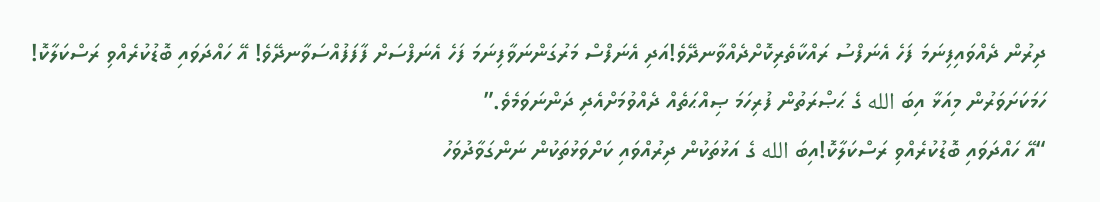ދިރުން ދެއްވައިފިނަމަ ފަހެ އެނަފްސު ރައްކާތެރިކޮށްދެއްވާނދޭވެ!އަދި އެނަފްސް މަރުގަންނަވާފިނަމަ ފަހެ އެނަފްސަށް ފާފަފުއްސަވާނދޭވެ! އޭ ހައްދަވައި ބޮޑުކުރެއްވި ރަސްކަލާކޮ! ހަމަކަށަވަރުން މިއަޅާ އިބަ الله ގެ ޙަޞްރަތުން ފުރިހަމަ ޞިއްޙަތެއް ދެއްވުމަށްއެދި ދަންނަވަމެވެ.”
“އޭ ހައްދަވައި ބޮޑުކުރެއްވި ރަސްކަލާކޮ!އިބަ الله ގެ އަޅުތަކުން ދިރުއްވައި ކަށްވަޅުތަކުން ނަންގަވާދުވަހު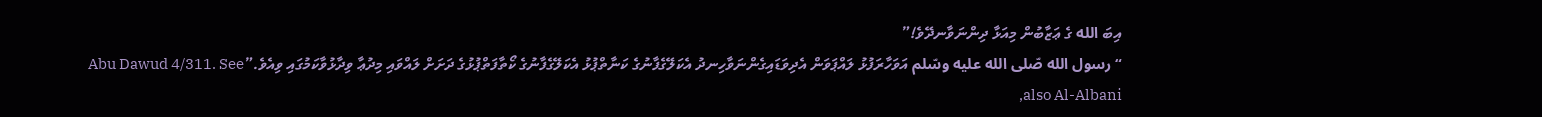އިބަ الله ގެ ޢަޒާބުން މިއަޅާ ދިންނަވާނދޭވެ!”
“رسول الله صّلى الله عليه وسّلم އަވަހާރަފުޅު ލައްޕަވަން އެދިވަޑައިގެންނަވާހިނދު އެކަލޭގެފާނުގެ ކަނާތްޕުޅު އެކަލޭގެފާނުގެ ކޯތާފަތްޕުޅުގެ ދަށަށް ލައްވައި މިދުޢާ ވިދާޅުވާކަމުގައި ވިއެވެ.”Abu Dawud 4/311. See also Al-Albani,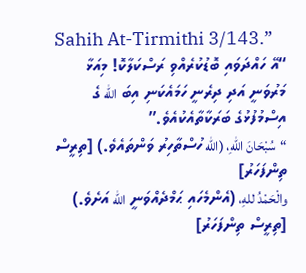Sahih At-Tirmithi 3/143.”
“އޭ ހައްދަވައި ބޮޑުކުރެއްވި ރަސްކަލާކޮ! މިއަޅާ މަރުވަނީ އަދި ދިރެނީ ހަމައެކަނި އިބަ الله ގެ އިސްމުފުޅުގެ ބަރަކާތާއެކުއެވެ.”
“سُبْحَانَ اللهِ، (الله ހުސްތާހިރު ވަންތައެވެ.) [ތިރީސް ތިންފަހަރު]
والْحَمْدُ للهِ، (އެންމެހައި ޙަމްދެއްވަނީ الله އަށެވެ.) [ތިރީސް ތިންފަހަރު]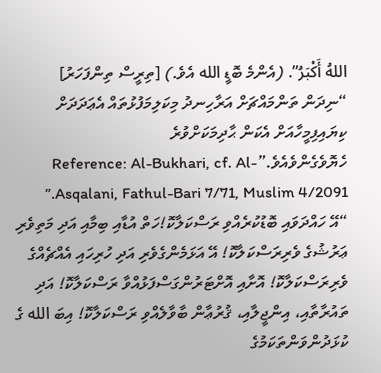اللهُ أَكْبَرُ”. (އެންމެ ބޮޑީ الله އެވެ.) [ތިރީސް ތިންފަހަރު]
“ނިދަން ތަންމައްޗަށް އަރާހިނދު މިކަލިމަފުޅުތައް އެޢަދަދަށް ކިޔައިފިމީހާއަށް އެކަން ޙާދިމަކަށްވުރެ ހެޔޮވެގެންވެއެވެ.”Reference: Al-Bukhari, cf. Al-Asqalani, Fathul-Bari 7/71, Muslim 4/2091.”
“އޭ ހައްދަވައި ބޮޑުކުރެއްވި ރަސްކަލާކޮ!ހަތް އުޑާއި ބިމާއި އަދި މަތިވެރި ޢަރުޝުގެ ވެރިރަސްކަލާކޮ! އޭ އަޅަމެންގެވެރި އަދި ހުރިހައި އެއްޗެއްގެ ވެރިރަސްކަލާކޮ! އޮށާއި އޮށްޓަރުންގަސްފަޅުއްވާ ރަސްކަލާކޮ! އަދި ތައުރާތާއި، އިންޖީލާއި، ޤުރުޢާން ބާވާލެއްވި ރަސްކަލާކޮ! އިބަ الله ގެ ކުޅަދުންވަންތަކަމުގެ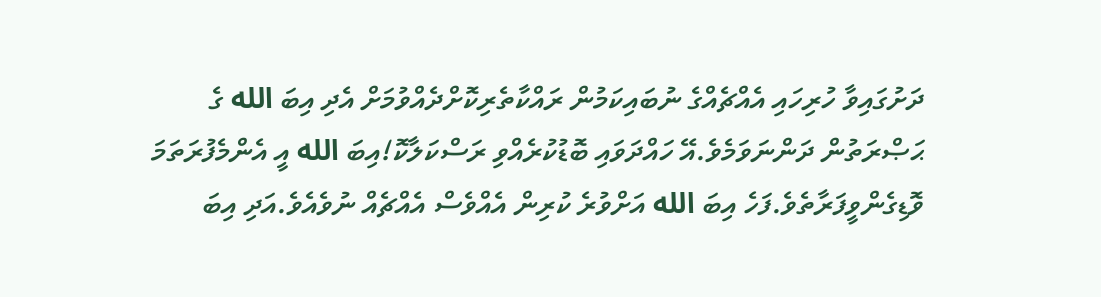ދަށުގައިވާ ހުރިހައި އެއްޗެއްގެ ނުބައިކަމުން ރައްކާތެރިކޮށްދެއްވުމަށް އެދި އިބަ الله ގެ ޙަޞްރަތުން ދަންނަވަމެވެ.އޭ ހައްދަވައި ބޮޑުކުރެއްވި ރަސްކަލާކޮ!އިބަ الله އީ އެންމެފުރަތަމަ ވޮޑިގެންވީފަރާތެވެ.ފަހެ އިބަ الله އަށްވުރެ ކުރިން އެއްވެސް އެއްޗެއް ނުވެއެވެ.އަދި އިބަ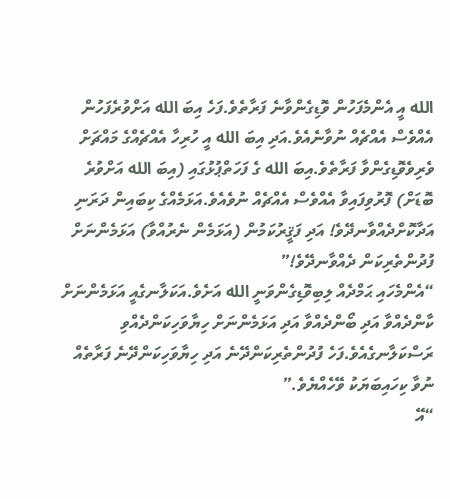الله އީ އެންމެފަހުން ވޮޑިގެންވާނެ ފަރާތެވެ.ފަހެ އިބަ الله އަށްވުރެފަހުން އެއްވެސް އެއްޗެއް ނުވާނެއެވެ.އަދި އިބަ الله އީ ހުރިހާ އެއްޗެއްގެ މައްޗަށް ވެރިވެވޮޑިގެންވާ ފަރާތެވެ.އިބަ الله ގެ ފަހަތްޕުޅުގައި (އިބަ الله އަށްވުރެ ބޮޑަށް) ފޮރުވިފައިވާ އެއްވެސް އެއްޗެއް ނުވެއެވެ.އަޅަމެއްގެ ކިބައިން ދަރަނި އަދާކޮށްދެއްވާނދޭވެ! އަދި ފަޤީރުކަމުން (އަޅަމެން ނެރުއްވާ) އަޅަމެންނަށް ފުދުންތެރިކަން ދެއްވާނދޭވެ!”
“އެންމެހައި ޙަމްދެއް ލިބިވޮޑިގެންވަނީ الله އަށެވެ.އަކަލާނގެއީ އަޅަމެންނަށް ކާންދެއްވާ އަދި ބޯންދެއްވާ އަދި އަޅަމެންނަށް ހިޔާވަހިކަންދެއްވި ރަސްކަލާނގެއެވެ.ފަހެ ފުދުންތެރިކަންދޭނެ އަދި ހިޔާވަހިކަންދޭނެ ފަރާތެއް ނުވާ ކިހައިބަޔަކު ވޭހެއްޔެވެ.”
“އޭ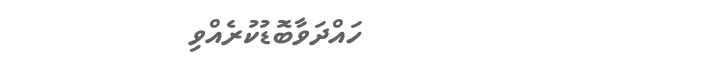ހައްދަވާބޮޑުކުރެއްވި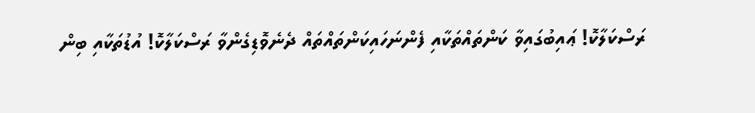ރަސްކަލާކޮ! ޢައިބުގައިވާ ކަންތައްތަކާއި ފެންނަހައިކަންތައްތައް ދެނެވޮޑިގެންވާ ރަސްކަލާކޮ! އުޑުތަކާއި ބިން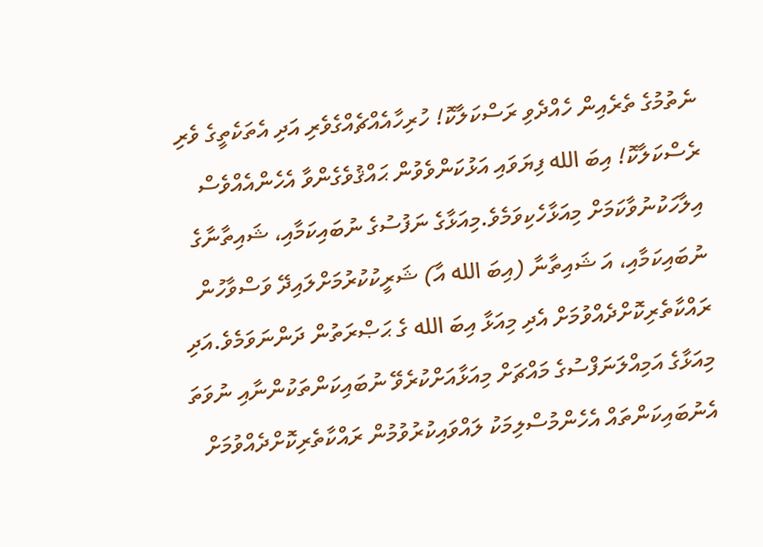ނެތުމުގެ ތެރެއިން ހެއްދެވި ރަސްކަލާކޮ! ހުރިހާއެއްޗެއްގެވެރި އަދި އެތަކެތީގެ ވެރި ރެސްކަލާކޮ! އިބަ الله ފިޔަވައި އަޅުކަންވެވުން ޙައްޤުވެގެންވާ އެހެންއެއްވެސް އިލާހަކުނުވާކަމަށް މިއަޅާހެކިވަމެވެ.މިއަޅާގެ ނަފުސުގެ ނުބައިކަމާއި، ޝައިތާނާގެ ނުބައިކަމާއި، އަ ޝައިތާނާ (އިބަ الله އާ) ޝަރީކުކުރުމަށްލައިދޭ ވަސްވާހުން ރައްކާތެރިކޮށްދެއްވުމަށް އެދި މިއަޅާ އިބަ الله ގެ ޙަޞްރަތުން ދަންނަވަމެވެ.އަދި މިއަޅާގެ އަމިއްލަނަފްސުގެ މައްޗަށް މިއަޅާއަށްކުރެވޭ ނުބައިކަންތަކުންނާއި ނުވަތަ އެނުބައިކަންތައް އެހެންމުސްލިމަކު ލައްވައިކުރުވުމުން ރައްކާތެރިކޮށްދެއްވުމަށް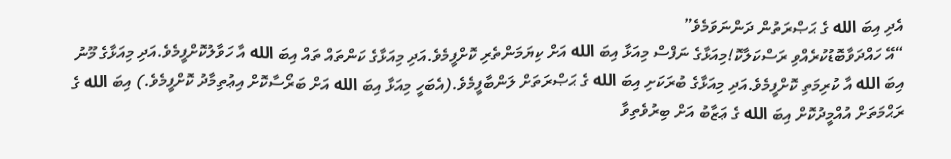އެދި އިބަ الله ގެ ޙަޞްރަތުން ދަންނަވަމެވެ”
“އޭ ހައްދަވާބޮޑުކުރެއްވި ރަސްކަލާކޮ!މިއަޅާގެ ނަފްސް މިއަޅާ އިބަ الله އަށް ކިޔަމަންތެރި ކޮށްފީމެވެ.އަދި މިއަޅާގެ ކަންތައް ތައް އިބަ الله އާ ހަވާލުކޮށްފީމެވެ.އަދި މިއަޅާގެ މޫނު އިބަ الله އާ ކުރިމަތި ކޮށްފީމެވެ.އަދި މިއަޅާގެ ބުރަކަށި އިބަ الله ގެ ޙަޞްރަތަށް ލަންބާފީމެވެ.(އެބަހީ މިއަޅާ އިބަ الله އަށް ބަރޯސާކޮށް އިޢުތިމާދު ކޮށްފީމެވެ.) އިބަ الله ގެ ރަޙްމަތަށް އުއްމީދުކޮށް އިބަ الله ގެ ޢަޒާބު އަށް ބިރުވެތިވާ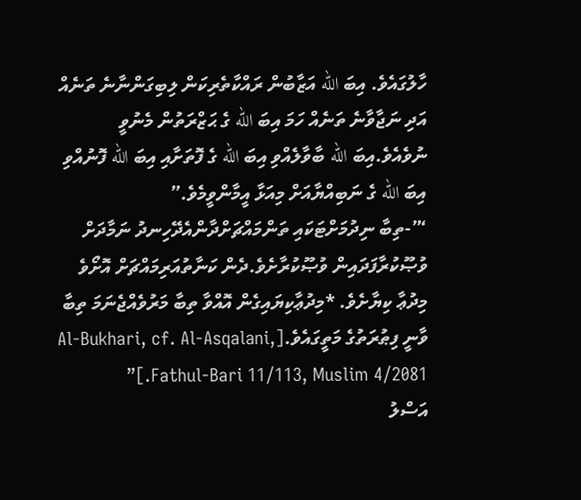ހާލުގައެވެ. އިބަ الله އަޒާބުން ރައްކާތެރިކަން ލިބިގަންނާނެ ތަނެއް އަދި ނަޖާވާނެ ތަނެއް ހަމަ އިބަ الله ގެ ޙަޒްރަތުން މެނުވީ ނުވެއެވެ.އިބަ الله ބާވާލެއްވި އިބަ الله ގެ ފޮތަށާއި އިބަ الله ފޮނުއްވި އިބަ الله ގެ ނަބިއްޔާއަށް މިއަޅާ އީމާންވީމެވެ.”
‘”-ތިބާ ނިދުމަށްޓަކައި ތަންމައްޗަށްދާންއެދޭހިނދު ނަމާދަށް ވުޞޫކުރާފަދައިން ވުޞޫކުރާށެވެ.ދެން ކަނާތުއަރިމައްޗަށް އޮށޯވެ މިދުޢާ ކިޔާށެވެ. *މިދުޢާކިޔައިގެން އޮއްވާ ތިބާ މަރުވެއްޖެނަމަ ތިބާ ވާނީ ފިޠުރަތުގެ މަތީގައެވެ.[Al-Bukhari, cf. Al-Asqalani, Fathul-Bari 11/113, Muslim 4/2081.]”
އަސްލު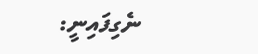ނެގިފައިނީ: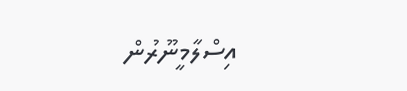އިސްލާމީނޫރުން